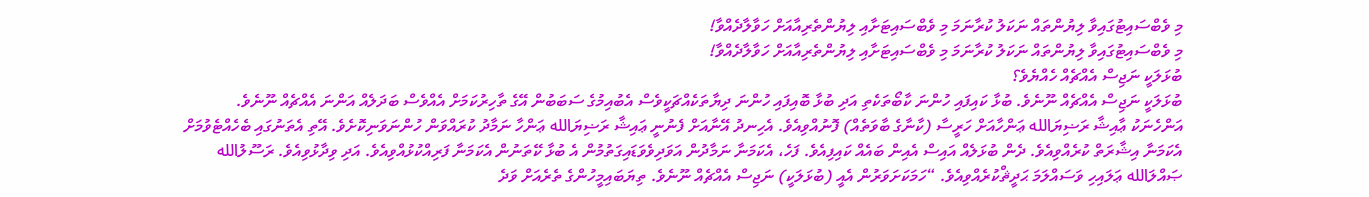މި ވެބްސައިޓުގައިވާ ލިޔުންތައް ނަކަލު ކުރާނަމަ މި ވެބްސައިޓަށާއި ލިޔުންތެރިއާއަށް ހަވާލާދެއްވާ!
މި ވެބްސައިޓުގައިވާ ލިޔުންތައް ނަކަލު ކުރާނަމަ މި ވެބްސައިޓަށާއި ލިޔުންތެރިއާއަށް ހަވާލާދެއްވާ!
ބުޅަލަކީ ނަޖިސް އެއްޗެއް ހެއްޔެވެ؟
ބުޅަލަކީ ނަޖިސް އެއްޗެއް ނޫނެވެ. ބުޅާ ކައިފައި ހުންނަ ކާބޯތަކެތި އަދި ބުޅާ ބޮއިފައި ހުންނަ ދިޔާތަކެއްޗަކީވެސް އެބުއިމުގެ ސަބަބުން އޭގެ ތާހިރުކަމަށް އެއްވެސް ބަދަލެއް އަންނަ އެއްޗެއް ނޫނެވެ.
އަންހެނަކު ޢާއިޝާ ރަޟިޔަالله ޢަންހާއަށް ހަރީސާ (ކާނާގެ ބާވަތެއް) ފޮނުއްވިއެވެ. އެހިނދު އޭނާއަށް ފެނުނީ ޢައިޝާ ރަޟިޔަالله ޢަންހާ ނަމާދު ކުރައްވަން ހުންނަވަނިކޮށެވެ. އޭތި އެތަނުގައި ބެހެއްޓެވުމަށް އެކަމަނާ އިޝާރަތް ކުރެއްވިއެވެ. ދެން ބުޅަލެއް އައިސް އެއިން ބައެއް ކައިފިއެވެ. ފަހެ، އެކަމަނާ ނަމާދުން އަވަދިވެވަޑައިގަތުމުން އެ ބުޅާ ކޭތަނުން އެކަމަނާ ފަރިއްކުޅުއްވިއެވެ. އަދި ވިދާޅުވިއެވެ. ރަސޫލުالله ޞައްލަالله ޢަލައިހި ވަސައްލަމަ ޙަދީޘްކުރެއްވިއެވެ. “ހަމަކަށަވަރުން އެއީ (ބުޅަލަކީ) ނަޖިސް އެއްޗެއް ނޫނެވެ. ތިޔަބައިމީހުންގެ ތެރެއަށް ވަދެ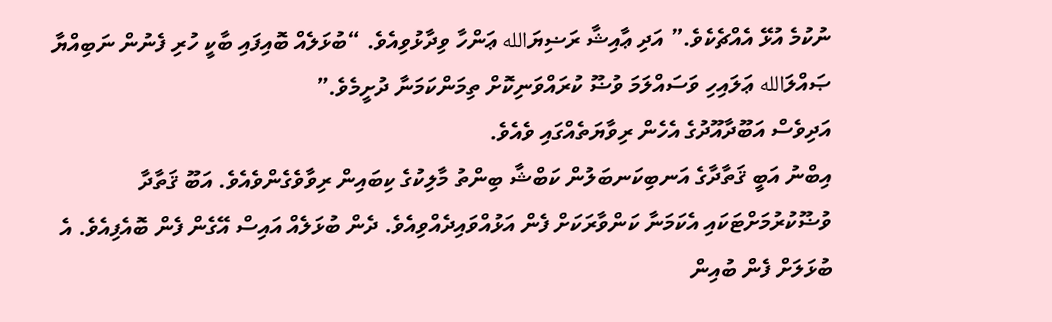ނުކުމެ އުޅޭ އެއްޗެކެވެ.” އަދި ޢާއިޝާ ރަޟިޔަالله ޢަންހާ ވިދާޅުވިއެވެ. “ބުޅަލެއް ބޮއިފައި ބާކީ ހުރި ފެނުން ނަބިއްޔާ ޞައްލަالله ޢަލައިހި ވަސައްލަމަ ވުޟޫ ކުރައްވަނިކޮށް ތިމަންކަމަނާ ދުށީމެވެ.”
އަދިވެސް އަބޫދާއޫދުގެ އެހެން ރިވާޔަތެއްގައި ވެއެވެ.
އިބްނު އަބީ ޤަތާދާގެ އަނބިކަނބަލުން ކަބްޝާ ބިންތު މާލިކުގެ ކިބައިން ރިވާވެގެންވެއެވެ. އަބޫ ޤަތާދާ ވުޟޫކުރުމަށްޓަކައި އެކަމަނާ ކަންވާރަކަށް ފެން އަޅުއްވައިދެއްވިއެވެ. ދެން ބުޅަލެއް އައިސް އޭގެން ފެން ބޮއެފިއެވެ. އެ ބުޅަލަށް ފެން ބުއިން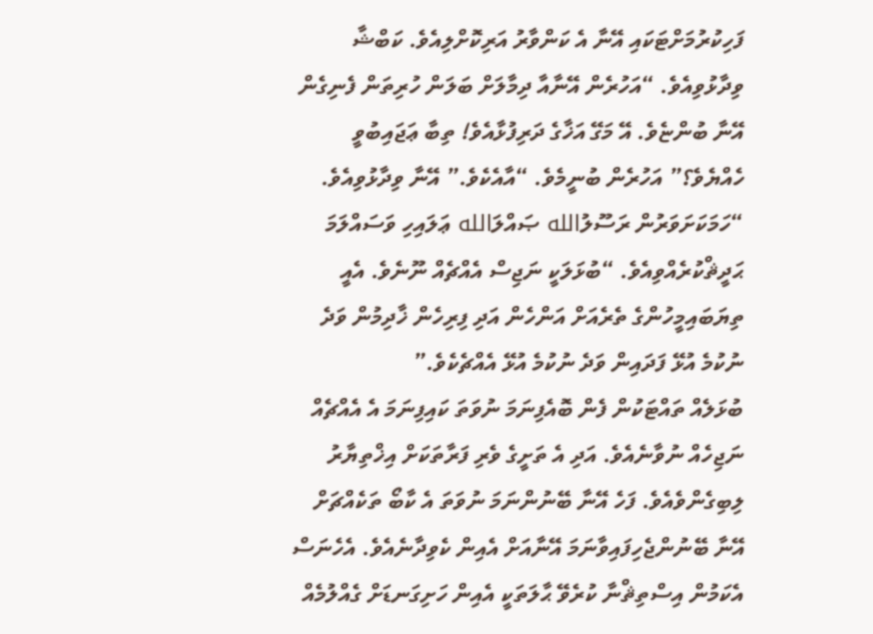ފަހިކުރުމަށްޓަކައި އޭނާ އެ ކަންވާރު އަރިކޮށްލިއެވެ. ކަބްޝާ ވިދާޅުވިއެވެ. “އަހުރެން އޭނާއާ ދިމާލަށް ބަލަން ހުރިތަން ފެނިގެން އޭނާ ބުންޏެވެ. އޭ މަގޭ އަޚާގެ ދަރިފުޅާއެވެ! ތިބާ ޢަޖައިބުވީ ހެއްޔެވެ؟” އަހުރެން ބުނީމެވެ. “އާއެކެވެ.” އޭނާ ވިދާޅުވިއެވެ. “ހަމަކަށަވަރުން ރަސޫލުالله ޞައްލަالله ޢަލައިހި ވަސައްލަމަ ޙަދީޘްކުރެއްވިއެވެ. “ބުޅަލަކީ ނަޖިސް އެއްޗެއް ނޫނެވެ. އެއީ ތިޔަބައިމީހުންގެ ތެރެއަށް އަންހެން އަދި ފިރިހެން ޚާދިމުން ވަދެ ނުކުމެ އުޅޭ ފަދައިން ވަދެ ނުކުމެ އުޅޭ އެއްޗެކެވެ.”
ބުޅަލެއް ތައްޓަކުން ފެން ބޮއެފިނަމަ ނުވަތަ ކައިފިނަމަ އެ އެއްޗެއް ނަޖިހެއް ނުވާނެއެވެ. އަދި އެ ތަށީގެ ވެރި ފަރާތަކަށް އިޚްތިޔާރު ލިބިގެންވެއެވެ. ފަހެ އޭނާ ބޭނުންނަމަ ނުވަތަ އެ ކާބޯ ތަކެއްޗަށް އޭނާ ބޭނުންޖެހިފައިވާނަމަ އޭނާއަށް އެއިން ކެވިދާނެއެވެ. އެހެނަސް އެކަމުން އިސްތިޘްނާ ކުރެވޭ ޙާލަތަކީ އެއިން ހަށިގަނޑަށް ގެއްލުމެއް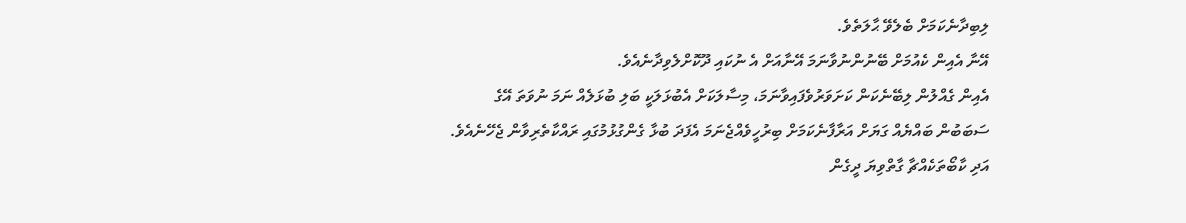ލިބިދާނެކަމަށް ބެލެވޭ ޙާލަތެވެ.
އޭނާ އެއިން ކެއުމަށް ބޭނުންނުވާނަމަ އޭނާއަށް އެ ނުކައި ދޫކޮށްލެވިދާނެއެވެ.
އެއިން ގެއްލުން ލިބޭނެކަން ކަށަވަރުވެފައިވާނަމަ، މިސާލަކަށް އެބުޅަލަކީ ބަލި ބުޅަލެއް ނަމަ ނުވަތަ އޭގެ ސަބަބުން ބައްޔެއް ގަޔަށް އަރާފާނެކަމަށް ބިރުހީވެއްޖެނަމަ އެފަދަ ބުޅާ ގެންގުޅުމުގައި ރައްކާތެރިވާން ޖެހޭނެއެވެ. އަދި ކާބޯތަކެއްޗާ ގާތްވިޔަ ދީގެން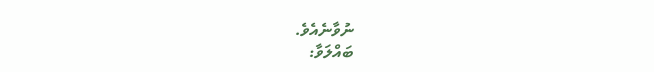ނުވާނެއެވެ.
ބައްލަވާ: